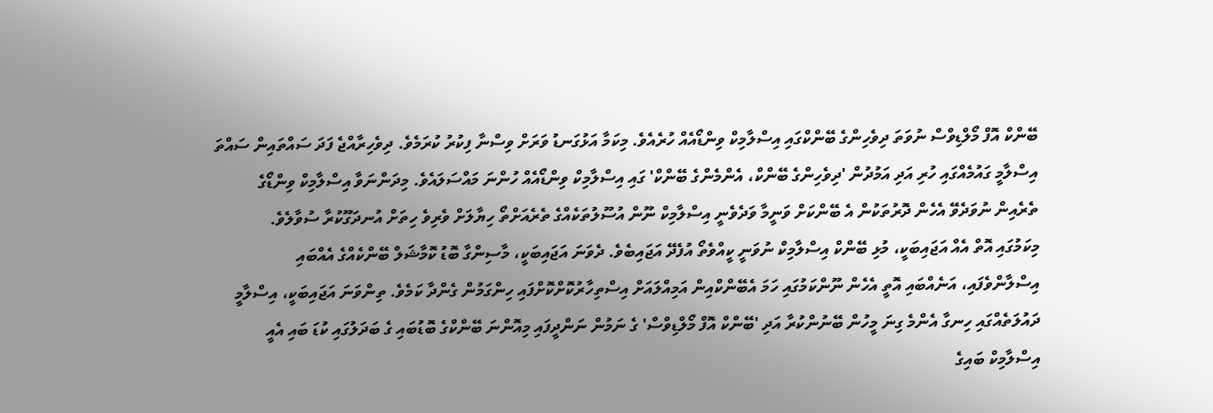ބޭންކް އޮފް މޯލްޑިވްސް ނުވަތަ ދިވެހިންގެ ބޭންކްގައި އިސްލާމިކް ވިންޑޯއެއް ހުރެއެވެ. މިކަމާ އަޅުގަނޑު ވަރަށް ވިސްނާ ފިކުރު ކުރަމެވެ. ދިވެހިރާއްޖެ ފަދަ ސައްތައިން ސައްތަ އިސްލާމީ ގައުމެއްގައި ހުރި އަދި އަމުދުން 'ދިވެހިންގެ ބޭންކް، އެންމެންގެ ބޭންކް' ގައި އިސްލާމިކް ވިންޑޯއެއް ހުންނަ މައްސަލައެވެ. މިދަންނަވާ އިސްލާމިކް ވިންޑޯގެ ތެރެއިން ނުވަދެވޭ އެހެން ދޮރުތަކުން އެ ބޭންކަށް ވަނީމާ ވަދެވެނީ އިސްލާމިކް ނޫން އުސޫލުތަކެއްގެ ތެރެއަށްތޯ ހިޔާލަށް ވެރިވެ ހިތަށް އުނދަގޫކުރާ ސުވާލެވެ.
މިކަމުގައި އޮތް އެއް އަޖައިބަކީ، މުޅި ބޭންކް އިސްލާމިކް ނުވަނީ ކީއްވެތޯ އުފެދޭ އަޖައިބެވެ. ދެވަނަ އަޖައިބަކީ، މާސިންގާ ބޮޑު ކޮމާޝަލް ބޭންކެއްގެ އެއްބައި އިސްލާންވެފައި، އަނެއްބައި އޮތީ އެހެން ނޫންކަމުގައި ހަމަ އެބޭންކްއިން އަމިއްލައަށް އިސްތިހާރުކޮށްކޮށްފައި ހިންގަމުން ގެންދާ ކަމެވެ. ތިންވަނަ އަޖައިބަކީ، އިސްލާމީ ދައުލަތެއްގައި ހިނގާ އެންމެ ގިނަ މީހުން ބޭނުންކުރާ އަދި 'ބޭންކް އޮފް މޯލްޑިވްސް' ގެ ނަމުން ނަންދީފައި މިއޮންނަ ބޭންކްގެ ބޮޑުބައި ގެ ބަދަލުގައި ކުޑަ ބައި އެއީ އިސްލާމިކް ބައިގެ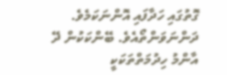ގޮތުގައި ހަދާފައި އޮންނަކަމެވެ.
ދަންނަވަންތޯއެވެ. ބޭންކަކުން ދޭ އާންމު ހިދުމަތްތަކަކީ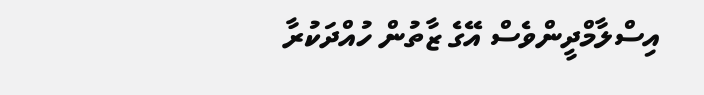އިސްލާމްދީންވެސް އޭގެ ޒާތުން ހުއްދަކުރާ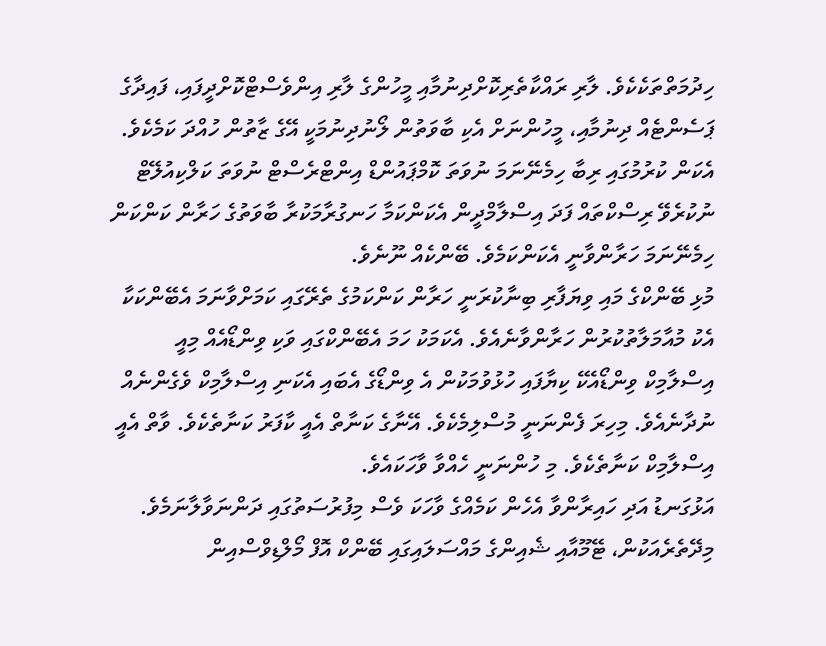ހިދުމަތްތަކެކެވެ. ލާރި ރައްކާތެރިކޮށްދިނުމާއި މީހުންގެ ލާރި އިންވެސްޓްކޮށްދީފައި، ފައިދާގެ ޕަސެންޓެއް ދިނުމާއި، މީހުންނަށް އެކި ބާވަތުން ލޯނުދިނުމަކީ އޭގެ ޒާތުން ހުއްދަ ކަމެކެވެ. އެކަން ކުރުމުގައި ރިބާ ހިމެނޭނަމަ ނުވަތަ ކޮމްޕައުންޑް އިންޓްރެސްޓް ނުވަތަ ކަލްކިއުލޭޓް ނުކުރެވޭ ރިސްކްތައް ފަދަ އިސްލާމްދީން އެކަންކަމާ ހަނގުރާމަކުރާ ބާވަތުގެ ހަރާން ކަންކަން ހިމެނޭނަމަ ހަރާންވާނީ އެކަންކަމެވެ. ބޭންކެއް ނޫނެވެ.
މުޅި ބޭންކްގެ މައި ވިޔަފާރި ބިނާކުރަނީ ހަރާން ކަންކަމުގެ ތެރޭގައި ކަމަށްވާނަމަ އެބޭންކަކާ އެކު މުއާމަލާތުކުރުން ހަރާންވާނެއެވެ. އެކަމަކު ހަމަ އެބޭންކްގައި ވަކި ވިންޑޯއެއް މިއީ އިސްލާމިކް ވިންޑޯއެކޭ ކިޔާފައި ހުޅުވުމަކުން އެ ވިންޑޯގެ އެބައި އެކަނި އިސްލާމިކް ވެގެންނެއް ނުދާނެއެވެ. މިހިރަ ފެންނަނީ މުސްލިމެކެވެ. އޭނާގެ ކަނާތް އެއީ ކާފަރު ކަނާތެކެވެ. ވާތް އެއީ އިސްލާމިކް ކަނާތެކެވެ. މި ހުންނަނީ ހެއްވާ ވާހަކައެވެ.
އަޅުގަނޑު އަދި ހައިރާންވާ އެހެން ކަމެއްގެ ވާހަކަ ވެސް މިފުރުސަތުގައި ދަންނަވާލާނަމެވެ. މިދޭތެރެއަކުން، ޓޭމޫއާއި ޝެއިންގެ މައްސަލައިގައި ބޭންކް އޮފް މޯލްޑިވްސްއިން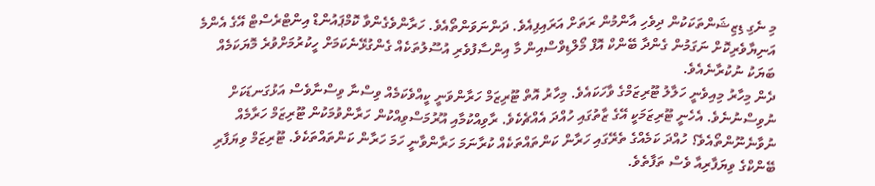މި ނެގި ޑިޒިޝަންތަކަކުން ދިވެހި އާންމުން ރަތަށް އަރައިފިއެވެ. ދަންނަވަންތޯއެވެ. ހަރާންވެގެންވާ ކޮމްޕައުންޑް އިންޓްރެސްޓް އޭގެ އެންމެ އަނިޔާވެރިކޮށް ނަގަމުން ގެންދާ ބޭންކް އޮފް މޯލްޑިވްސްއިން މާ އިންސާފުވެރި އުސޫލުތަކެއް ގެންގުޅޭނެކަމަށް ހީކުރުމަށްވުރެ މޮޔަކަމެއް ބަޔަކު ނުކުރާނެއެވެ.
ދެން މިހާރު މިއިވެނީ ހަލާލު ޓޫރިޒަމްގެ ވާހަކައެވެ. މިހާރު އޮތް ޓޫރިޒަމް ހަރާންވަނީ ކީއްވެކަމެއް ވިސްނާ ވިސްނާވެސް އަޅުގަނޑަކަށް ނުވިސްނުނެވެ. އެހެނީ ޓޫރިޒަމަކީ އޭގެ ޒާތުގައި ހުއްދަ އެއްޗެކެވެ. ރާވިއްކުމާއި އޫރުމަސްވިއްކުން ހަރާންވުމަކުން ޓޫރިޒަމް ހަރާމެއް ނުވާނެނޫންތޯއެވެ؟ ހުއްދަ ކަމެއްގެ ތެރޭގައި ހަރާން ކަންތައްތަކެއް ކުރާނަމަ ހަރާންވާނީ ހަމަ ހަރާން ކަންތައްތަކެވެ. ޓޫރިޒަމް ވިޔަފާރި ބޭންކްގެ ވިޔަފާރިއާ ވެސް ތަފާތެވެ.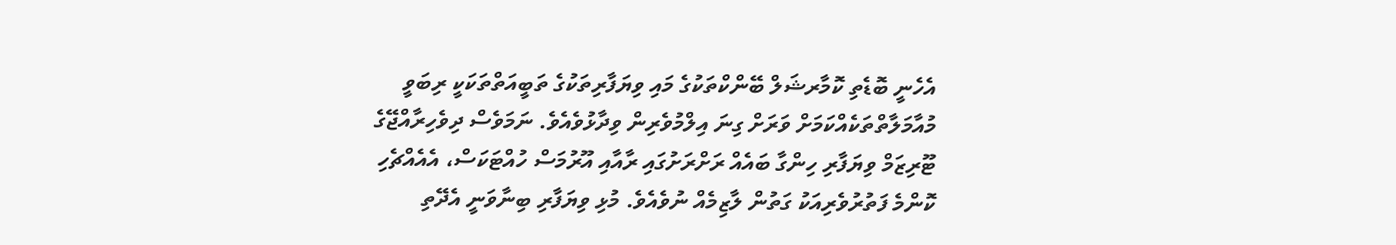އެހެނީ ބޮޑެތި ކޮމާރޝަލް ބޭންކްތަކުގެ މައި ވިޔަފާރިތަކުގެ ތަބީއަތްތަކަކީ ރިބަވީ މުއާމަލާތްތަކެއްކަމަށް ވަރަށް ގިނަ އިލްމުވެރިން ވިދާޅުވެއެވެ. ނަމަވެސް ދިވެހިރާއްޖޭގެ ޓޫރިޒަމް ވިޔަފާރި ހިންގާ ބައެއް ރަށްރަށުގައި ރާއާއި އޫރުމަސް ހުއްޓަކަސް، އެއެއްޗެހި ކޮންމެ ފަތުރުވެރިއަކު ގަތުން ލާޒިމެއް ނުވެއެވެ. މުޅި ވިޔަފާރި ބިނާވަނީ އެދޭތި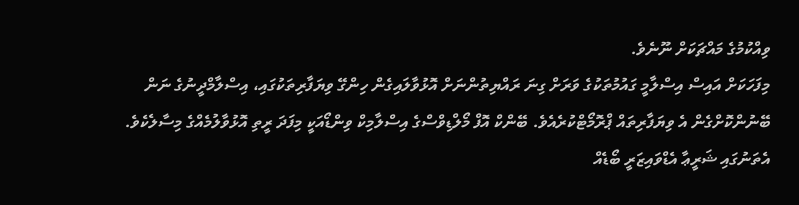ވިއްކުމުގެ މައްޗަކަށް ނޫނެވެ.
މިފަހަކަށް އައިސް އިސްލާމީ ގައުމުތަކުގެ ވަރަށް ގިނަ ރައްޔިތުންނަށް އޮޅުވާލައިގެން ހިންގޭ ވިޔަފާރިތަކުގައި، އިސްލާމްދީނުގެ ނަން ބޭނުންކޮށްގެން އެ ވިޔަފާރިތައް ޕްރޮމޯޓްކުރެއެވެ. ބޭންކް އޮފް މޯލްޑިވްސްގެ އިސްލާމިކް ވިންޑޯއަކީ މިފަދަ ރީތި އޮޅުވާލުމެއްގެ މިސާލެކެވެ. އެތަނުގައި ޝަރީޢާ އެޑްވައިޒަރީ ބޯޑެއް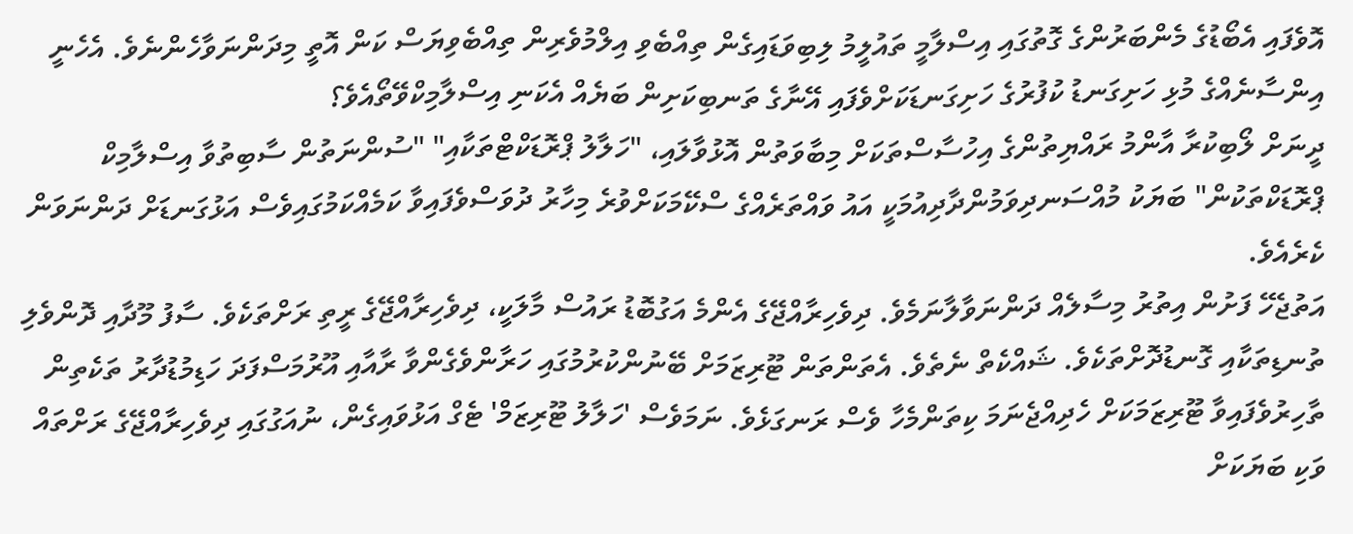އޮވެފައި އެބޯޑުގެ މެންބަރުންގެ ގޮތުގައި އިސްލާމީ ތައުލީމު ލިބިވަޑައިގެން ތިއްބެވި އިލްމުވެރިން ތިއްބެވިޔަސް ކަން އޮތީ މިދަންނަވާހެންނެވެ. އެހެނީ އިންސާނެއްގެ މުޅި ހަށިގަނޑު ކުފުރުގެ ހަށިގަނޑަކަށްވެފައި އޭނާގެ ތަނބިކަށިން ބަޔެއް އެކަނި އިސްލާމިކްވޭތޯއެވެ؟
ދީނަށް ލޯބިކުރާ އާންމު ރައްޔިތުންގެ އިހުސާސްތަކަށް މިބާވަތުން އޮޅުވާލައި، "ހަލާލު ޕްރޮޑަކްޓްތަކާއި" "ސުންނަތުން ސާބިތުވާ އިސްލާމިކް ޕްރޮޑަކްތަކުން" ބަޔަކު މުއްސަނދިވަމުންދާދިއުމަކީ އައު ވައްތަރެއްގެ ސްކޭމަކަށްވުރެ މިހާރު ދުވަސްވެފައިވާ ކަމެއްކަމުގައިވެސް އަޅުގަނޑަށް ދަންނަވަން ކެރެއެވެ.
އަތުޖެހޭ ފަށުން އިތުރު މިސާލެއް ދަންނަވާލާނަމެވެ. ދިވެހިރާއްޖޭގެ އެންމެ އަގުބޮޑު ރައުސް މާލަކީ، ދިވެހިރާއްޖޭގެ ރީތި ރަށްތަކެވެ. ސާފު މޫދާއި ދޮންވެލި ތުނޑިތަކާއި ގޮނޑުދޮށްތަކެވެ. ޝައްކެތް ނެތެވެ. އެތަންތަން ޓޫރިޒަމަށް ބޭނުންކުރުމުގައި ހަރާންވެގެންވާ ރާއާއި އޫރުމަސްފަދަ ހަޑިމުޑުދާރު ތަކެތިން ތާހިރުވެފައިވާ ޓޫރިޒަމަކަށް ހެދިއްޖެނަމަ ކިތަންމެހާ ވެސް ރަނގަޅެވެ. ނަމަވެސް 'ހަލާލު ޓޫރިޒަމް' ޓެގް އަޅުވައިގެން، ނުއަގުގައި ދިވެހިރާއްޖޭގެ ރަށްތައް ވަކި ބަޔަކަށް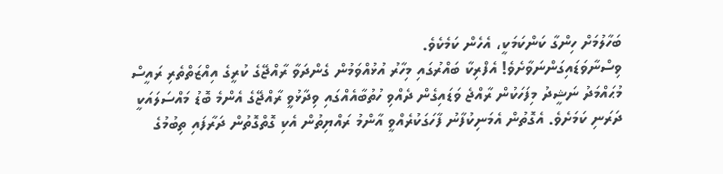ބަހާލުމަށް ހިންގާ ކަންކަމަކީ، އެހެން ކަމެކެވެ.
ވިސްނާވަޑައިގަންނަވާށެވެ! އެފްރިކާ ބައްރުގައި މިހާރު އުޅުއްވަމުން ގެންދަވާ ރާއްޖޭގެ ކުރީގެ އިއްޒަތްތެރި ރައީސް މުޙައްމަދު ނަޝީދު މިފަހަކުން ރާއްޖެ ވަޑައިގެން ދެއްވި ހުތުބާއެއްގައި ވިދާޅުވީ ރާއްޖޭގެ އެންމެ ބޮޑު މައްސަލައަކީ ދަރަނި ކަމަށެވެ. އެގޮތުން އެމަނިކުފާނު ފާހަގަކުރެއްވީ އާންމު ރައްޔިތުން އެކި ގޮތްގޮތުން ދަރާފައި ތިބުމުގެ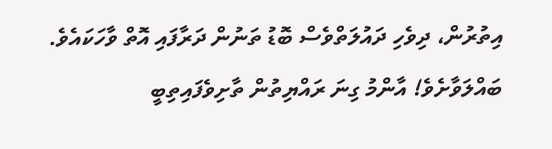އިތުރުން، ދިވެހި ދައުލަތްވެސް ބޮޑު ތަނުން ދަރާފައި އޮތް ވާހަކައެވެ.
ބައްލަވާށެވެ! އާންމު ގިނަ ރައްޔިތުން ތާށިވެފައިތިބީ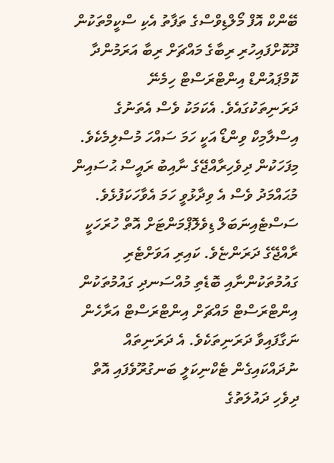ބޭންކް އޮފް މޯލްޑިވްސްގެ ތަފާތު އެކި ސްކީމްތަކުން ދޫކޮށްފައިހުރި ރިބާގެ މައްޗަށް ރިބާ އަރަމުންދާ ކޮމްޕައުންޑް އިންޓްރަސްޓް ހިމެނޭ ދަރަނިތަކުގައެވެ. އެކަމަކު ވެސް އެތަނުގެ އިސްލާމިކް ވިންޑޯ އަކީ ހަމަ ސައްހަ މުސްލިމެކެވެ.
މިފަހަކުން ދިވެހިރާއްޖޭގެ ނާއިބު ރައީސް ޙުސައިން މުޙައްމަދު ވެސް އެ ވިދާޅުވީ ހަމަ އެވާހަކަފުޅެވެ. ސަސްޓެއިނަބަލް ޑިވެލޮޕްމަންޓަށް އޮތް ހުރަހަކީ ރާއްޖޭގެ ދަރަންޏެވެ. ކައިރި އަވަށްޓެރި ގައުމުތަކުންނާއި ބޮޑެތި މުއްސަނދި ގައުމުތަކުން އިންޓްރަސްޓް މައްޗަށް އިންޓްރަސްޓް އަރާހެން ނަގާފައިވާ ދަރަނިތަކެވެ. އެ ދަރަނިތައް ނުދައްކައިގެން ޓެކްނިކަލީ ބަނގުރޫވެފައި އޮތް ދިވެހި ދައުލަތުގެ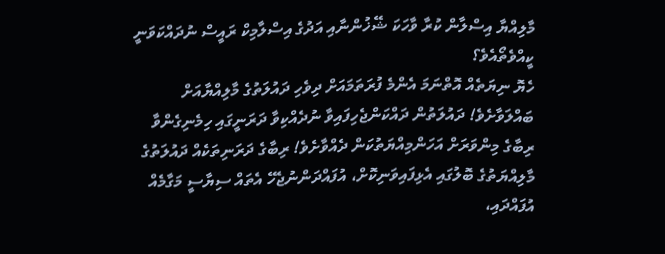މާލިއްޔާ އިސްލާން ކުރާ ވާހަކަ ޝޭޚުންނާއި އަދުގެ އިސްލާމިކް ރައީސް ނުދައްކަވަނީ ކީއްވެތޯއެވެ؟
ހެޔޮ ނިޔަތެއް އޮތްނަމަ އެންމެ ފުރަތަމައަށް ދިވެހި ދައުލަތުގެ މާލިއްޔާއަށް ބައްލަވާށެވެ! ދައުލަތުން ދައްކަންޖެހިފައިވާ ނުދެއްކިވާ ދަރަނީގައި ހިމެނިގެންވާ ރިބާގެ މިންވަރަށް އަހަންމިއްޔަތުކަން ދެއްވާށެވެ! ރިބާގެ ދަރަނިތަކެއް ދައުލަތުގެ މާލިއްޔަތުގެ ބޮލުގައި އެޅިފައިވަނިކޮށް، އުފައްދަންނުޖެހޭ އެތައް ސިޔާސީ މަގާމެއް އުފައްދައި،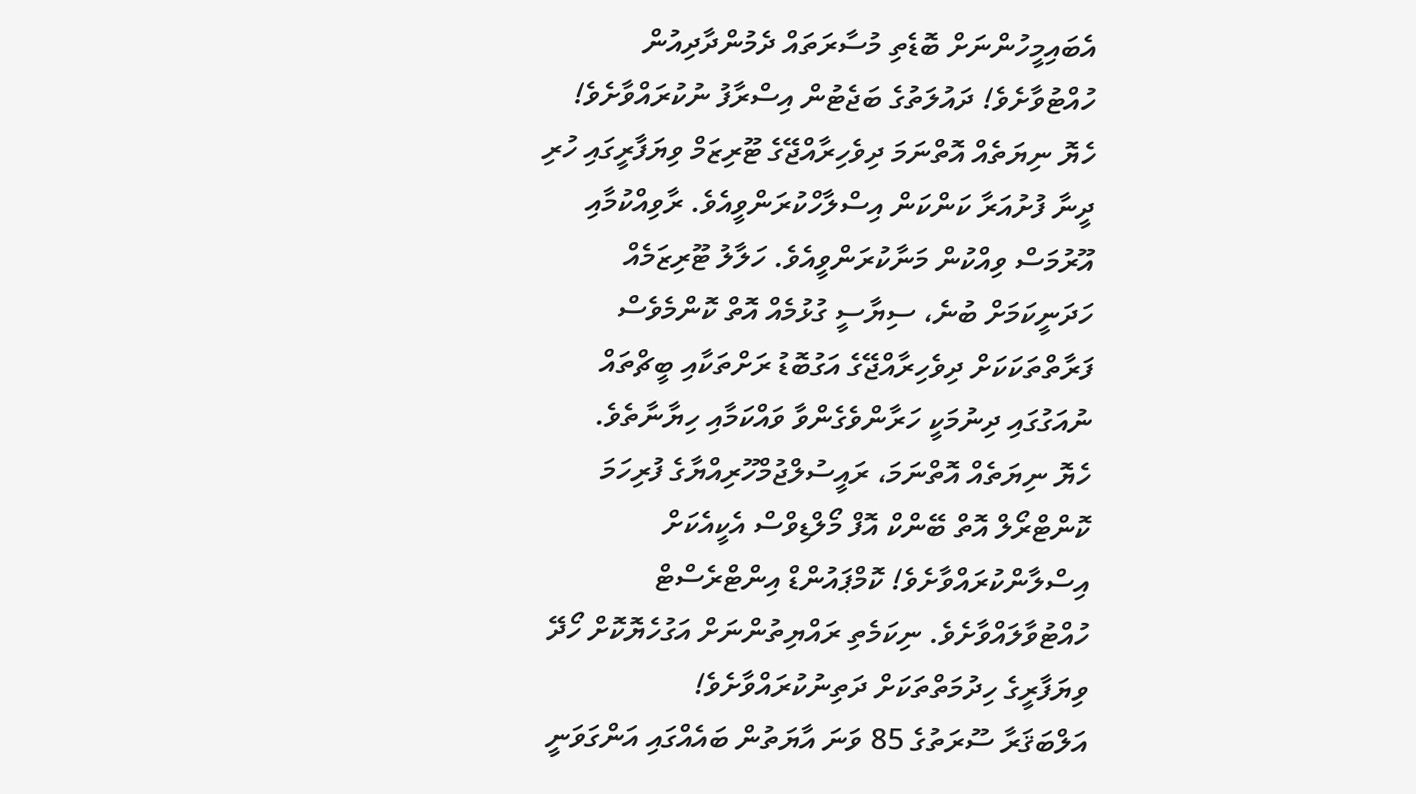އެބައިމީހުންނަށް ބޮޑެތި މުސާރަތައް ދެމުންދާދިއުން ހުއްޓުވާށެވެ! ދައުލަތުގެ ބަޖެޓުން އިސްރާފު ނުކުރައްވާށެވެ!
ހެޔޮ ނިޔަތެއް އޮތްނަމަ ދިވެހިރާއްޖޭގެ ޓޫރިޒަމް ވިޔަފާރީގައި ހުރި ދީނާ ފުށުއަރާ ކަންކަން އިސްލާހްކުރަންވީއެވެ. ރާވިއްކުމާއި އޫރުމަސް ވިއްކުން މަނާކުރަންވީއެވެ. ހަލާލު ޓޫރިޒަމެއް ހަދަނީކަމަށް ބުނެ، ސިޔާސީ ގުޅުމެއް އޮތް ކޮންމެވެސް ފަރާތްތަކަކަށް ދިވެހިރާއްޖޭގެ އަގުބޮޑު ރަށްތަކާއި ބީޗްތައް ނުއަގުގައި ދިނުމަކީ ހަރާންވެގެންވާ ވައްކަމާއި ހިޔާނާތެވެ.
ހެޔޮ ނިޔަތެއް އޮތްނަމަ، ރައީސުލްޖުމްހޫރިއްޔާގެ ފުރިހަމަ ކޮންޓްރޯލް އޮތް ބޭންކް އޮފް މޯލްޑިވްސް އެކީއެކަށް އިސްލާންކުރައްވާށެވެ! ކޮމްޕައުންޑް އިންޓްރެސްޓް ހުއްޓުވާލައްވާށެވެ. ނިކަމެތި ރައްޔިތުންނަށް އަގުހެޔޮކޮށް ހޯދޭ ވިޔަފާރީގެ ހިދުމަތްތަކަށް ދަތިނުކުރައްވާށެވެ!
އަލްބަޤަރާ ސޫރަތުގެ 85 ވަނަ އާޔަތުން ބައެއްގައި އަންގަވަނީ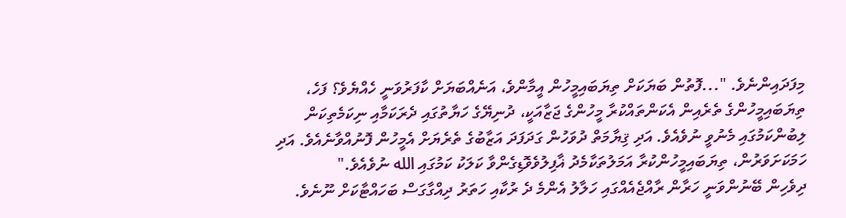މިފަދައިންނެވެ. "...ފޮތުން ބަޔަކަށް ތިޔަބައިމީހުން އީމާންވެ، އަނެއްބަޔަށް ކާފަރުވަނީ ހެއްޔެވެ؟ ފަހެ، ތިޔަބައިމީހުންގެ ތެރެއިން އެކަންތައްކުރާ މީހުންގެ ޖަޒާއަކީ، ދުނިޔޭގެ ހަޔާތުގައި ދެރަކަމާއި ނިކަމެތިކަން ލިބުންކަމުގައި މެނުވީ ނުވެއެވެ. އަދި ޤިޔާމަތް ދުވަހުން ގަދަފަދަ އަޒާބުގެ ތެރެޔަށް އެމީހުން ފޮނުއްވާނެއެވެ. އަދި ހަމަކަށަވަރުން، ތިޔަބައިމީހުންކުރާ އަމަލުތަކާމެދު ޣާފިލުވެވޮޑިގެންވާ ކަލަކު ކަމުގައި الله ނުވެއެވެ."
ދިވެހިން ބޭނުންވަނީ ހަރާން ރާއްޖެއެއްގައި ހަލާލު އެންމެ ދެ ރުކާއި ހަތަރު ދިއްގާގަސް ބަހައްޓާކަށް ނޫނެވެ.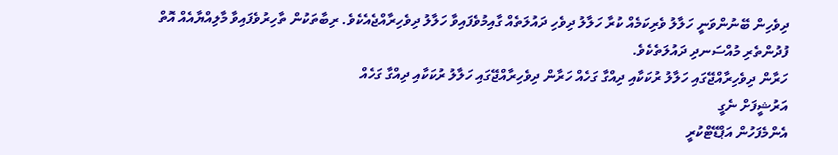ދިވެހިން ބޭނުންވަނީ ހަލާލު ވެރިކަމެއް ކުރާ ހަލާލު ދިވެހި ދައުލަތެއް ގާއިމުވެފައިވާ ހަލާލު ދިވެހިރާއްޖެއެކެވެ. ރިބާތަކުން ތާހިރުވެފައިވާ މާލިއްޔާއެއް އޮތް ފުދުންތެރި މުއްސަނދި ދައުލަތެކެވެ.
ހަރާން ދިވެހިރާއްޖޭގައި ހަލާލު ރުކަކާއި ދިއްގާ ގަހެއް ހަރާން ދިވެހިރާއްޖޭގައި ހަލާލު ރުކަކާއި ދިއްގާ ގަހެއް
އަރުޝީފަށް ނެގީ
އެންމެފަހުން އަޕްޑޭޓްކުރީ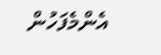އެންމެފަހުން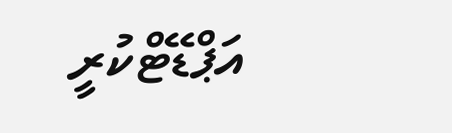އަޕްޑޭޓްކުރީ